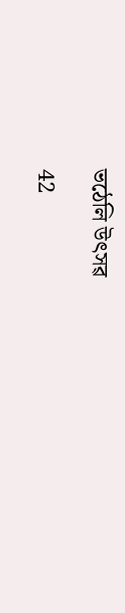ভঠেলি উত্‍সৱ

42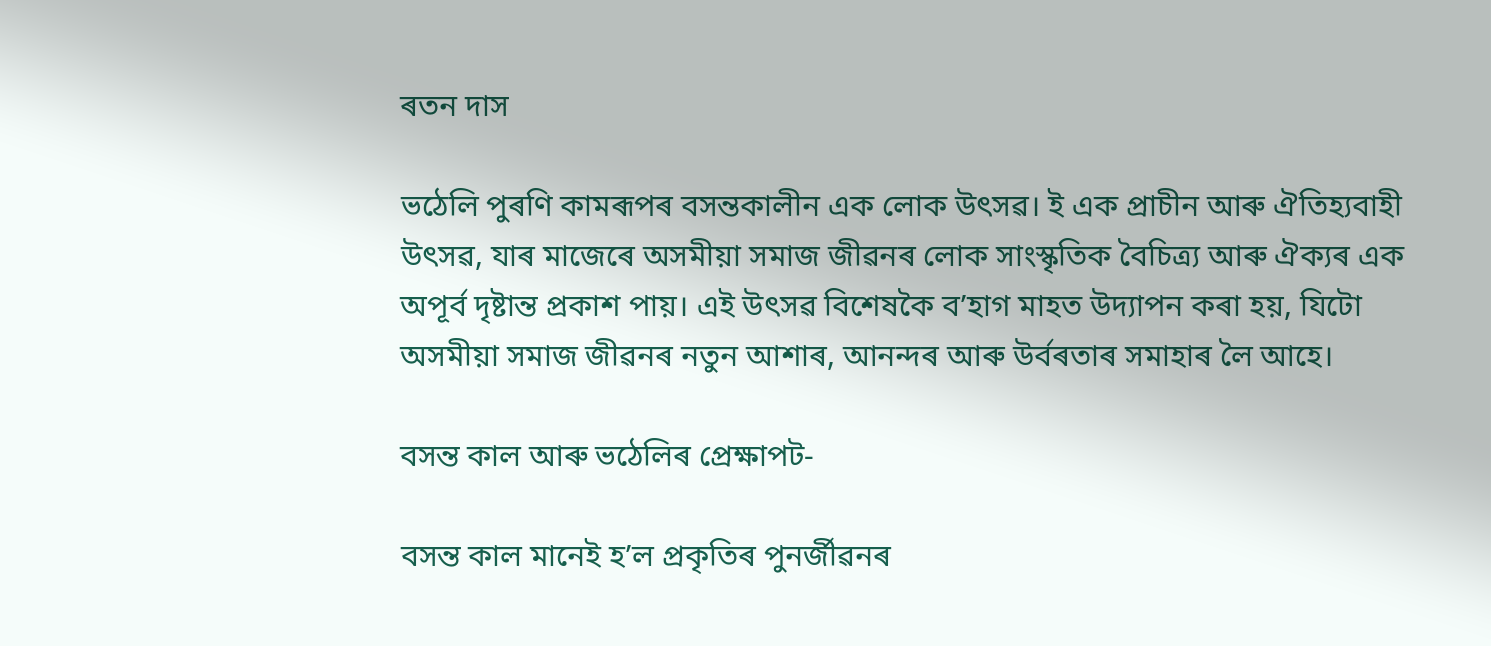ৰতন দাস

ভঠেলি পুৰণি কামৰূপৰ বসন্তকালীন এক লোক উৎসৱ। ই এক প্ৰাচীন আৰু ঐতিহ্যবাহী উৎসৱ, যাৰ মাজেৰে অসমীয়া সমাজ জীৱনৰ লোক সাংস্কৃতিক বৈচিত্র্য আৰু ঐক্যৰ এক অপূর্ব দৃষ্টান্ত প্রকাশ পায়। এই উৎসৱ বিশেষকৈ ব’হাগ মাহত উদ্যাপন কৰা হয়, যিটো অসমীয়া সমাজ জীৱনৰ নতুন আশাৰ, আনন্দৰ আৰু উৰ্বৰতাৰ সমাহাৰ লৈ আহে।

বসন্ত কাল আৰু ভঠেলিৰ প্ৰেক্ষাপট-

বসন্ত কাল মানেই হ’ল প্ৰকৃতিৰ পুনৰ্জীৱনৰ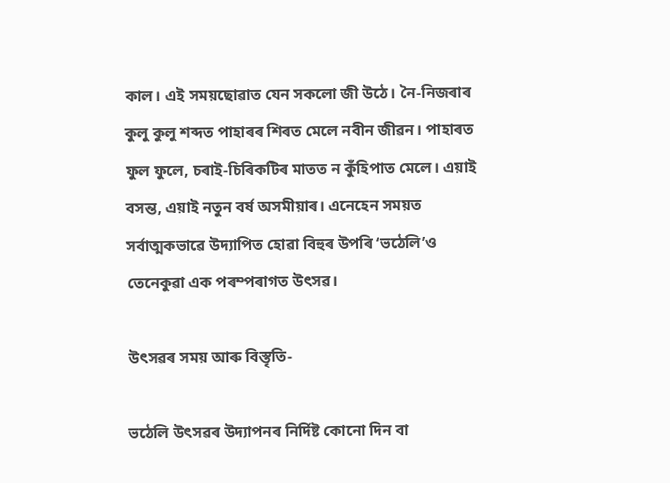কাল। এই সময়ছোৱাত যেন সকলো জী উঠে। নৈ-নিজৰাৰ কুলু কুলু শব্দত পাহাৰৰ শিৰত মেলে নবীন জীৱন। পাহাৰত ফুল ফুলে, চৰাই-চিৰিকটিৰ মাতত ন কুঁহিপাত মেলে। এয়াই বসন্ত, এয়াই নতুন বর্ষ অসমীয়াৰ। এনেহেন সময়ত সর্বাত্মকভাৱে উদ্যাপিত হোৱা বিহুৰ উপৰি ‘ভঠেলি’ও তেনেকুৱা এক পৰম্পৰাগত উৎসৱ।

উৎসৱৰ সময় আৰু বিস্তৃতি-

ভঠেলি উৎসৱৰ উদ্যাপনৰ নিৰ্দিষ্ট কোনো দিন বা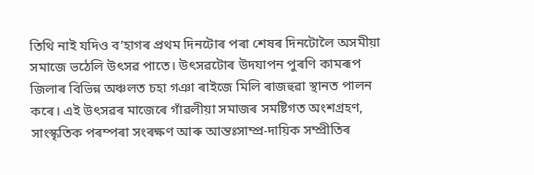তিথি নাই যদিও ব’হাগৰ প্ৰথম দিনটোৰ পৰা শেষৰ দিনটোলৈ অসমীয়া সমাজে ভঠেলি উৎসৱ পাতে। উৎসৱটোৰ উদযাপন পুৰণি কামৰূপ জিলাৰ বিভিন্ন অঞ্চলত চহা গঞা ৰাইজে মিলি ৰাজহুৱা স্থানত পালন কৰে। এই উৎসৱৰ মাজেৰে গাঁৱলীয়া সমাজৰ সমষ্টিগত অংশগ্রহণ, সাংস্কৃতিক পৰম্পৰা সংৰক্ষণ আৰু আন্তঃসাম্প্ৰ-দায়িক সম্প্ৰীতিৰ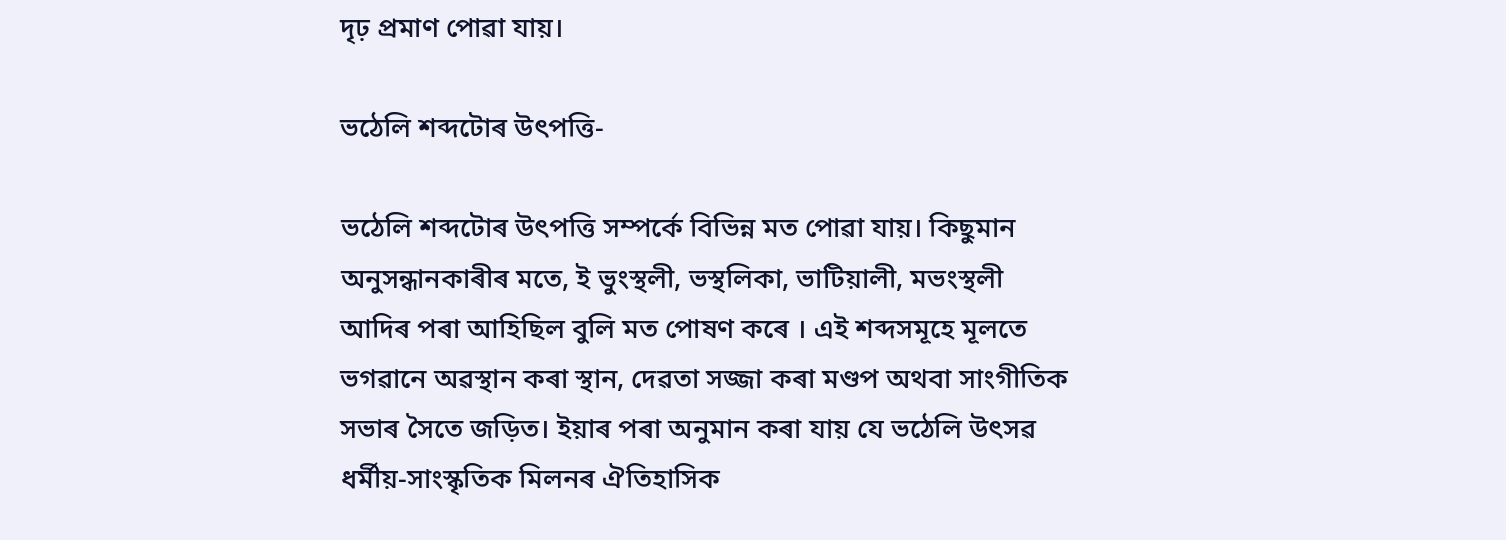দৃঢ় প্ৰমাণ পোৱা যায়।

ভঠেলি শব্দটোৰ উৎপত্তি-

ভঠেলি শব্দটোৰ উৎপত্তি সম্পর্কে বিভিন্ন মত পোৱা যায়। কিছুমান অনুসন্ধানকাৰীৰ মতে, ই ভুংস্থলী, ভস্থলিকা, ভাটিয়ালী, মভংস্থলী আদিৰ পৰা আহিছিল বুলি মত পোষণ কৰে । এই শব্দসমূহে মূলতে ভগৱানে অৱস্থান কৰা স্থান, দেৱতা সজ্জা কৰা মণ্ডপ অথবা সাংগীতিক সভাৰ সৈতে জড়িত। ইয়াৰ পৰা অনুমান কৰা যায় যে ভঠেলি উৎসৱ ধৰ্মীয়-সাংস্কৃতিক মিলনৰ ঐতিহাসিক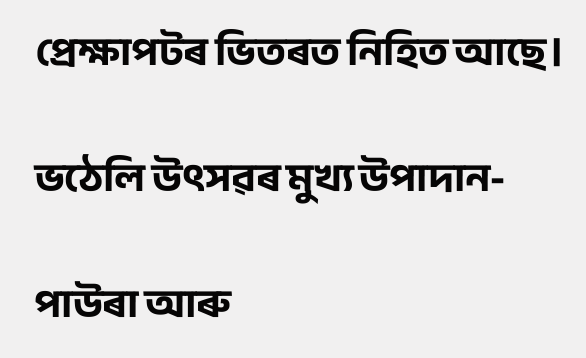প্রেক্ষাপটৰ ভিতৰত নিহিত আছে।

ভঠেলি উৎসৱৰ মুখ্য উপাদান-

পাউৰা আৰু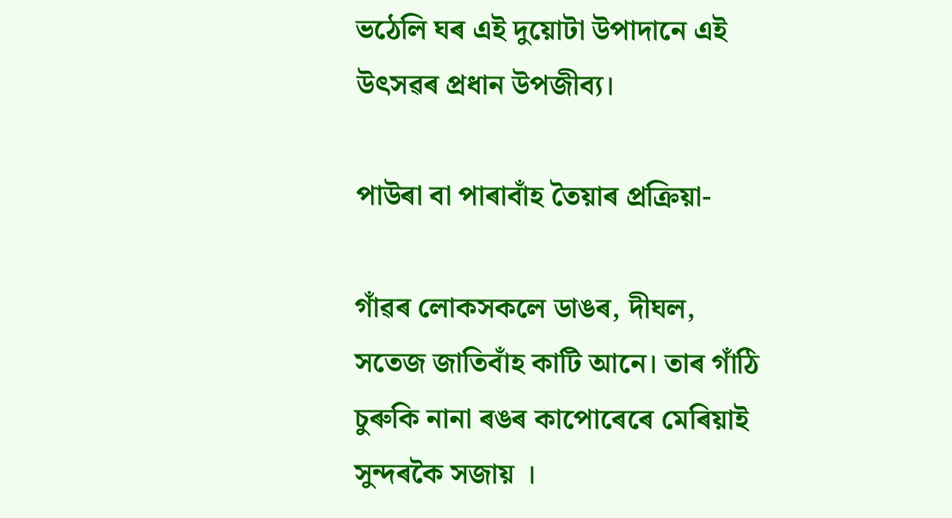ভঠেলি ঘৰ এই দুয়োটা উপাদানে এই উৎসৱৰ প্ৰধান উপজীব্য।

পাউৰা বা পাৰাবাঁহ তৈয়াৰ প্ৰক্ৰিয়া-

গাঁৱৰ লোকসকলে ডাঙৰ, দীঘল, সতেজ জাতিবাঁহ কাটি আনে। তাৰ গাঁঠি চুৰুকি নানা ৰঙৰ কাপোৰেৰে মেৰিয়াই সুন্দৰকৈ সজায় ।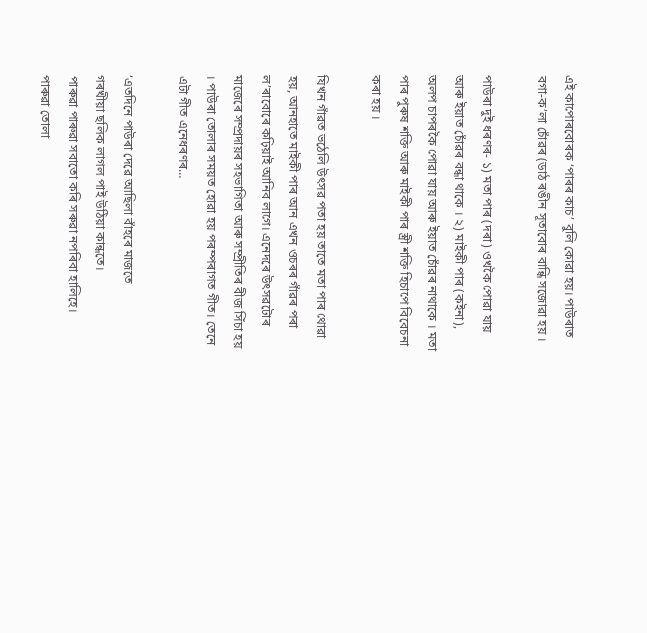এই কাপোৰবোৰক ‘পাৰৰ কাচ’ বুলি কোৱা হয়। পাউৰাত বগা-ক’লা চোঁৱৰ (ডাঠ ৰঙীন সূতাবোৰ বান্ধি সজোৱা হয় ।

পাউৰা দুই ধৰণৰ- ১) মতা পাৰ (দৰা) ওখকৈ পোৱা যায় আৰু ইয়াত চোঁৱৰ বন্ধা থাকে । ২) মাইকী পাৰ (কইনা), অলপ চাপৰকৈ পোৱা যায় আৰু ইয়াত চোঁৱৰ নাথাকে । মতা পাৰ পুৰুষ শক্তি আৰু মাইকী পাৰ স্ত্ৰী শক্তি হিচাপে বিবেচনা কৰা হয় ।

যিখন গাঁৱত ভঠেলি উৎসৱ পতা হয় তাতে মতা পাৰ থোৱা হয়, আনহাতে মাইকী পাৰ আন এখন ওচৰৰ গাঁৱৰ পৰা ল’ৰাবোৰে কঢ়িয়াই আনিব লাগে। এনেদৰে উৎসৱটোৰ মাজেৰে সম্প্ৰদায়ৰ সহভাগিতা আৰু সম্প্ৰীতিৰ বীজ সিঁচা হয় । পাউৰা তোলাৰ সময়ত হোৱা হয় পৰম্পৰাগত গীত। তেনে এটা গীত এনেধৰণৰ…

‘এতদিনে পাউৰা দেৱে আছিলা বাঁহৰে মাজতে
গৰখীয়া ছলিক লাগল পাই উঠিয়া কান্ধতে।
পাৰুৱা পাৰুৱা সবাতো কৰি সৰুৱা নপৰিবা হালিহে।
পাৰুৱা তোলা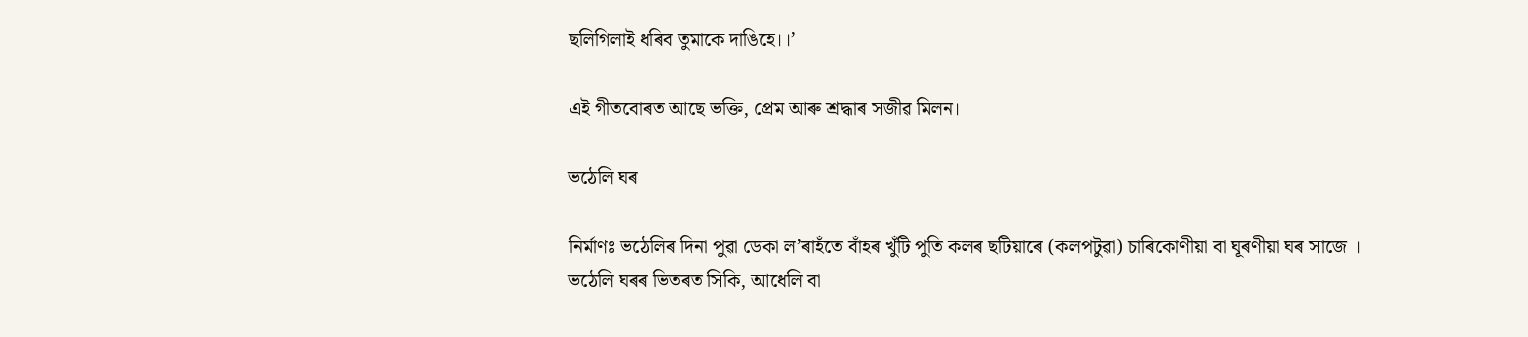ছলিগিলাই ধৰিব তুমাকে দাঙিহে।।’

এই গীতবোৰত আছে ভক্তি, প্ৰেম আৰু শ্ৰদ্ধাৰ সজীৱ মিলন।

ভঠেলি ঘৰ

নির্মাণঃ ভঠেলিৰ দিনা পুৱা ডেকা ল’ৰাহঁতে বাঁহৰ খুঁটি পুতি কলৰ ছটিয়াৰে (কলপটুৱা) চাৰিকোণীয়া বা ঘূৰণীয়া ঘৰ সাজে । ভঠেলি ঘৰৰ ভিতৰত সিকি, আধেলি বা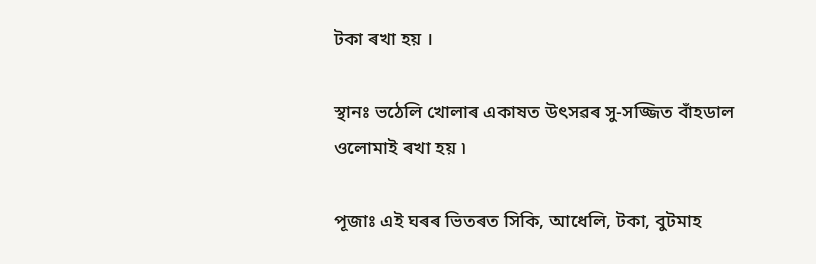টকা ৰখা হয় ।

স্থানঃ ভঠেলি খোলাৰ একাষত উৎসৱৰ সু-সজ্জিত বাঁহডাল ওলোমাই ৰখা হয় ৷

পূজাঃ এই ঘৰৰ ভিতৰত সিকি, আধেলি, টকা, বুটমাহ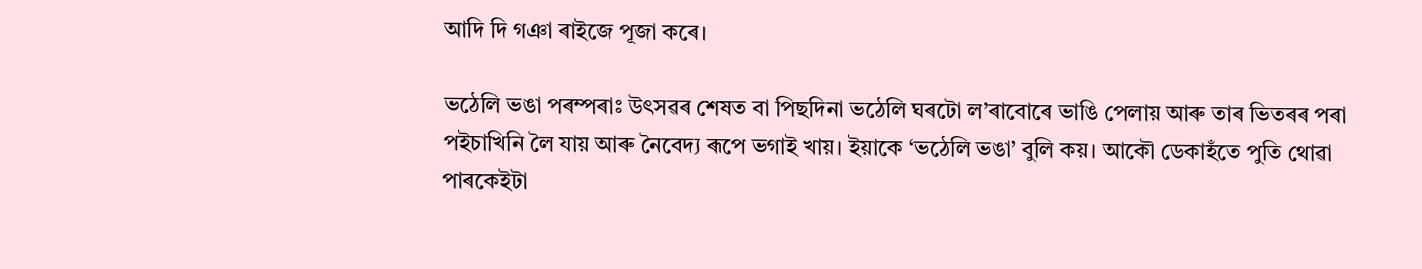আদি দি গঞা ৰাইজে পূজা কৰে।

ভঠেলি ভঙা পৰম্পৰাঃ উৎসৱৰ শেষত বা পিছদিনা ভঠেলি ঘৰটো ল’ৰাবোৰে ভাঙি পেলায় আৰু তাৰ ভিতৰৰ পৰা পইচাখিনি লৈ যায় আৰু নৈবেদ্য ৰূপে ভগাই খায়। ইয়াকে ‘ভঠেলি ভঙা’ বুলি কয়। আকৌ ডেকাহঁতে পুতি থোৱা পাৰকেইটা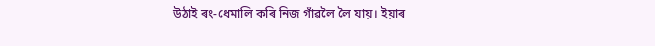উঠাই ৰং-ধেমালি কৰি নিজ গাঁৱলৈ লৈ যায়। ইয়াৰ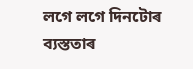লগে লগে দিনটোৰ ব্যস্ততাৰ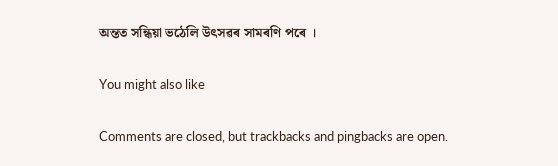অন্তত সন্ধিয়া ভঠেলি উৎসৱৰ সামৰণি পৰে ।

You might also like

Comments are closed, but trackbacks and pingbacks are open.